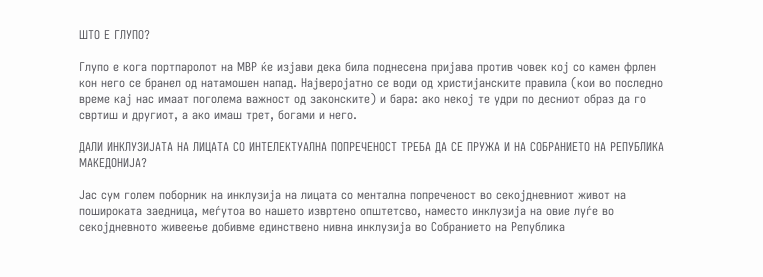ШТО Е ГЛУПО?

Глупо е кога портпаролот на МВР ќе изјави дека била поднесена пријава против човек кој со камен фрлен кон него се бранел од натамошен напад. Најверојатно се води од христијанските правила (кои во последно време кај нас имаат поголема важност од законските) и бара: ако некој те удри по десниот образ да го свртиш и другиот, а ако имаш трет, богами и него.

ДАЛИ ИНКЛУЗИЈАТА НА ЛИЦАТА СО ИНТЕЛЕКТУАЛНА ПОПРЕЧЕНОСТ ТРЕБА ДА СЕ ПРУЖА И НА СОБРАНИЕТО НА РЕПУБЛИКА МАКЕДОНИЈА?

Јас сум голем поборник на инклузија на лицата со ментална попреченост во секојдневниот живот на пошироката заедница, меѓутоа во нашето извртено општетсво, наместо инклузија на овие луѓе во секојдневното живеење добивме единствено нивна инклузија во Собранието на Република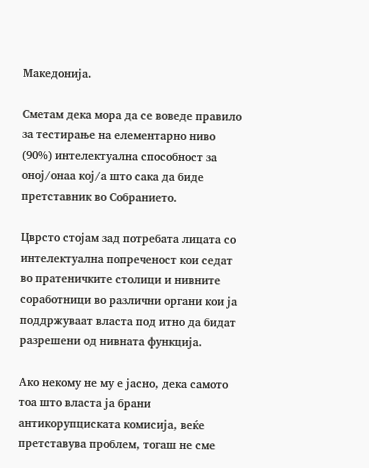Македонија.

Сметам дека мора да се воведе правило за тестирање на елементарно ниво (90%) интелектуална способност за оној/онаа кој/а што сака да биде претставник во Собранието.

Цврсто стојам зад потребата лицата со интелектуална попреченост кои седат во пратеничките столици и нивните соработници во различни органи кои ја поддржуваат власта под итно да бидат разрешени од нивната функција.

Ако некому не му е јасно, дека самото тоа што власта ја брани антикорупциската комисија, веќе претставува проблем, тогаш не сме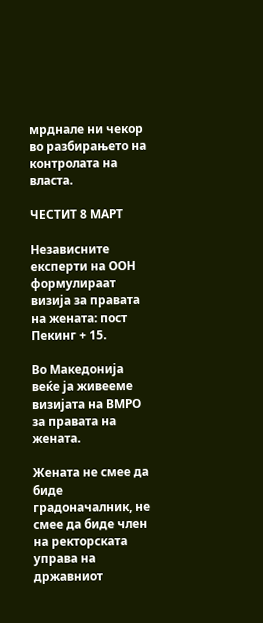мрднале ни чекор во разбирањето на контролата на власта.

ЧЕСТИТ 8 МАРТ

Независните експерти на ООН формулираат визија за правата на жената: пост Пекинг + 15.

Во Македонија веќе ја живееме визијата на ВМРО за правата на жената.

Жената не смее да биде градоначалник, не смее да биде член на ректорската управа на државниот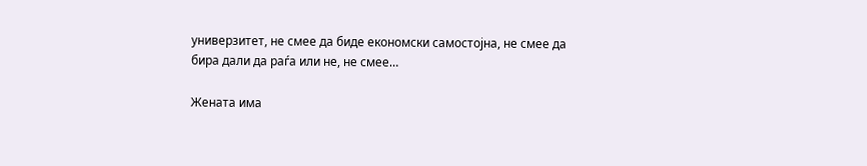универзитет, не смее да биде економски самостојна, не смее да бира дали да раѓа или не, не смее…

Жената има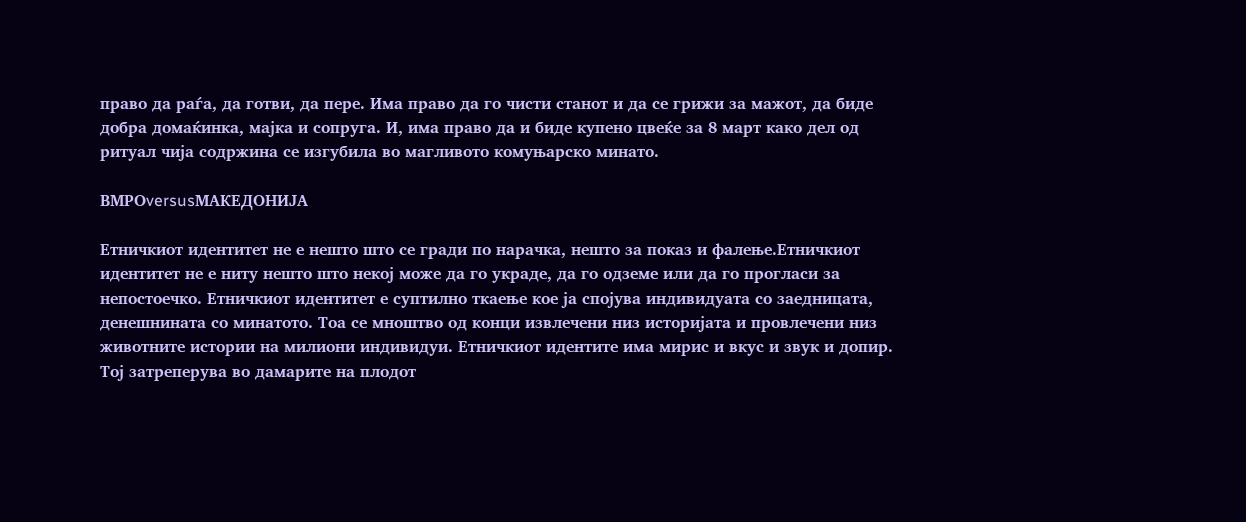право да раѓа, да готви, да пере. Има право да го чисти станот и да се грижи за мажот, да биде добра домаќинка, мајка и сопруга. И, има право да и биде купено цвеќе за 8 март како дел од ритуал чија содржина се изгубила во магливото комуњарско минато.

ВМРОversusМАКЕДОНИЈА

Етничкиот идентитет не е нешто што се гради по нарачка, нешто за показ и фалење.Етничкиот идентитет не е ниту нешто што некој може да го украде, да го одземе или да го прогласи за непостоечко. Етничкиот идентитет е суптилно ткаење кое ја спојува индивидуата со заедницата, денешнината со минатото. Тоа се мноштво од конци извлечени низ историјата и провлечени низ животните истории на милиони индивидуи. Етничкиот идентите има мирис и вкус и звук и допир. Тој затреперува во дамарите на плодот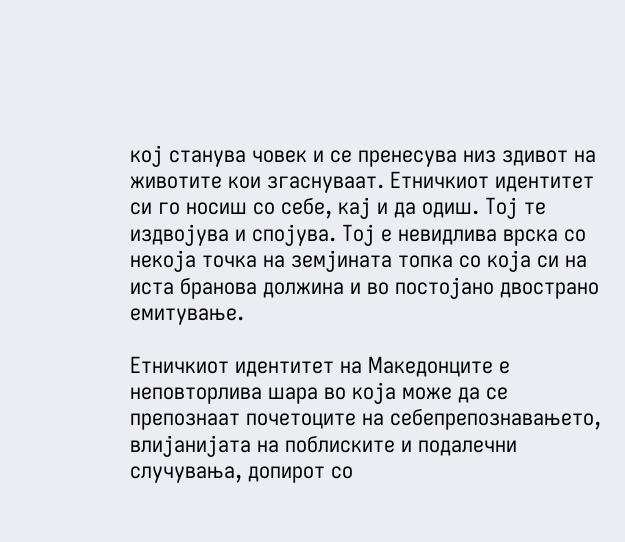кој станува човек и се пренесува низ здивот на животите кои згаснуваат. Етничкиот идентитет си го носиш со себе, кај и да одиш. Тој те издвојува и спојува. Тој е невидлива врска со некоја точка на земјината топка со која си на иста бранова должина и во постојано двострано емитување.

Етничкиот идентитет на Македонците е неповторлива шара во која може да се препознаат почетоците на себепрепознавањето, влијанијата на поблиските и подалечни случувања, допирот со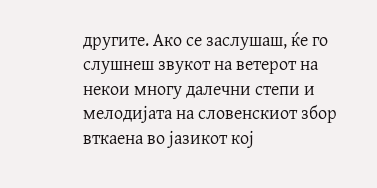другите. Ако се заслушаш, ќе го слушнеш звукот на ветерот на некои многу далечни степи и мелодијата на словенскиот збор вткаена во јазикот кој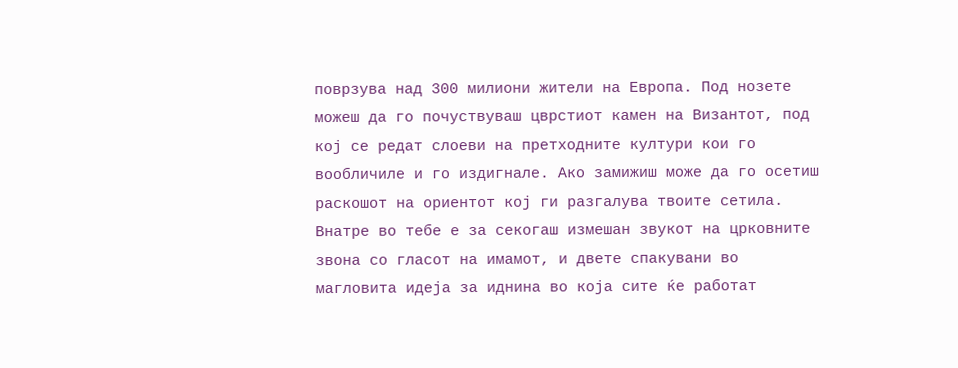поврзува над 300 милиони жители на Европа. Под нозете можеш да го почуствуваш цврстиот камен на Византот, под кој се редат слоеви на претходните култури кои го вообличиле и го издигнале. Ако замижиш може да го осетиш раскошот на ориентот кој ги разгалува твоите сетила. Внатре во тебе е за секогаш измешан звукот на црковните звона со гласот на имамот, и двете спакувани во магловита идеја за иднина во која сите ќе работат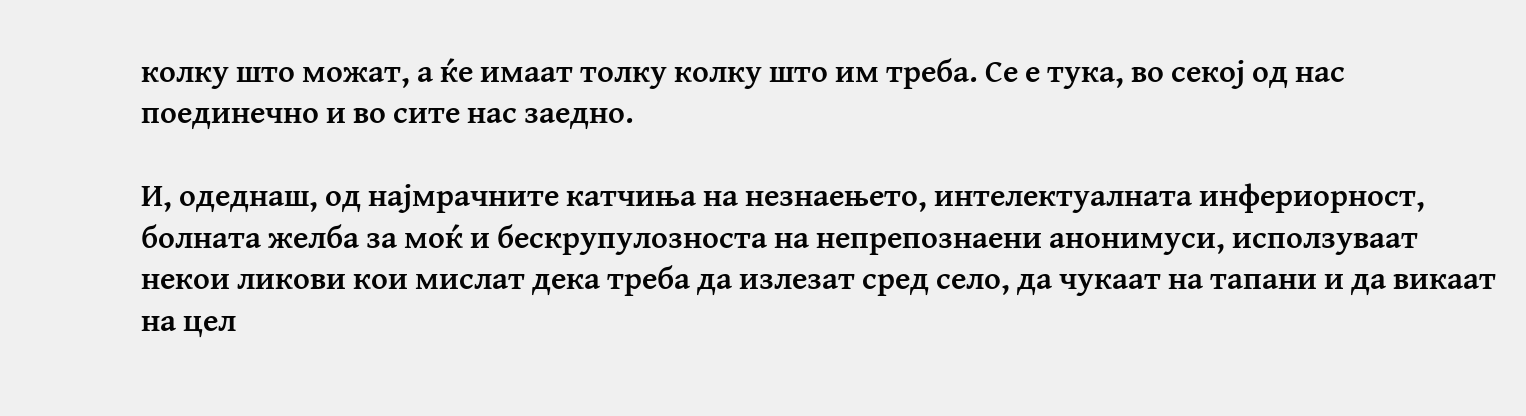колку што можат, а ќе имаат толку колку што им треба. Се е тука, во секој од нас поединечно и во сите нас заедно.

И, одеднаш, од најмрачните катчиња на незнаењето, интелектуалната инфериорност, болната желба за моќ и бескрупулозноста на непрепознаени анонимуси, исползуваат некои ликови кои мислат дека треба да излезат сред село, да чукаат на тапани и да викаат на цел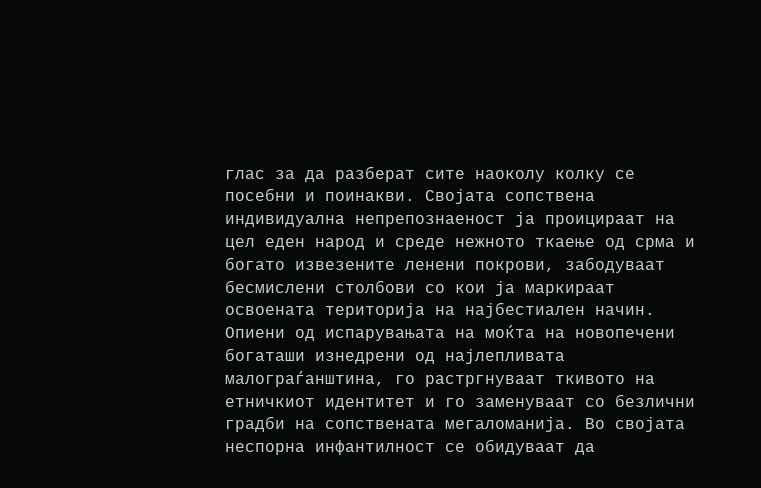глас за да разберат сите наоколу колку се посебни и поинакви. Својата сопствена индивидуална непрепознаеност ја проицираат на цел еден народ и среде нежното ткаење од срма и богато извезените ленени покрови, забодуваат бесмислени столбови со кои ја маркираат освоената територија на најбестиален начин. Опиени од испарувањата на моќта на новопечени богаташи изнедрени од најлепливата малограѓанштина, го растргнуваат ткивото на етничкиот идентитет и го заменуваат со безлични градби на сопствената мегаломанија. Во својата неспорна инфантилност се обидуваат да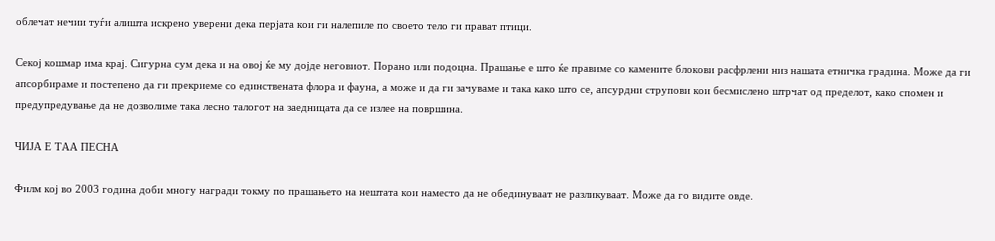облечат нечии туѓи алишта искрено уверени дека перјата кои ги налепиле по своето тело ги прават птици.

Секој кошмар има крај. Сигурна сум дека и на овој ќе му дојде неговиот. Порано или подоцна. Прашање е што ќе правиме со камените блокови расфрлени низ нашата етничка градина. Може да ги апсорбираме и постепено да ги прекриеме со единствената флора и фауна, а може и да ги зачуваме и така како што се, апсурдни струпови кои бесмислено штрчат од пределот, како спомен и предупредување да не дозволиме така лесно талогот на заедницата да се излее на површина.

ЧИЈА Е ТАА ПЕСНА

Филм кој во 2003 година доби многу награди токму по прашањето на нештата кои наместо да не обединуваат не разликуваат. Може да го видите овде.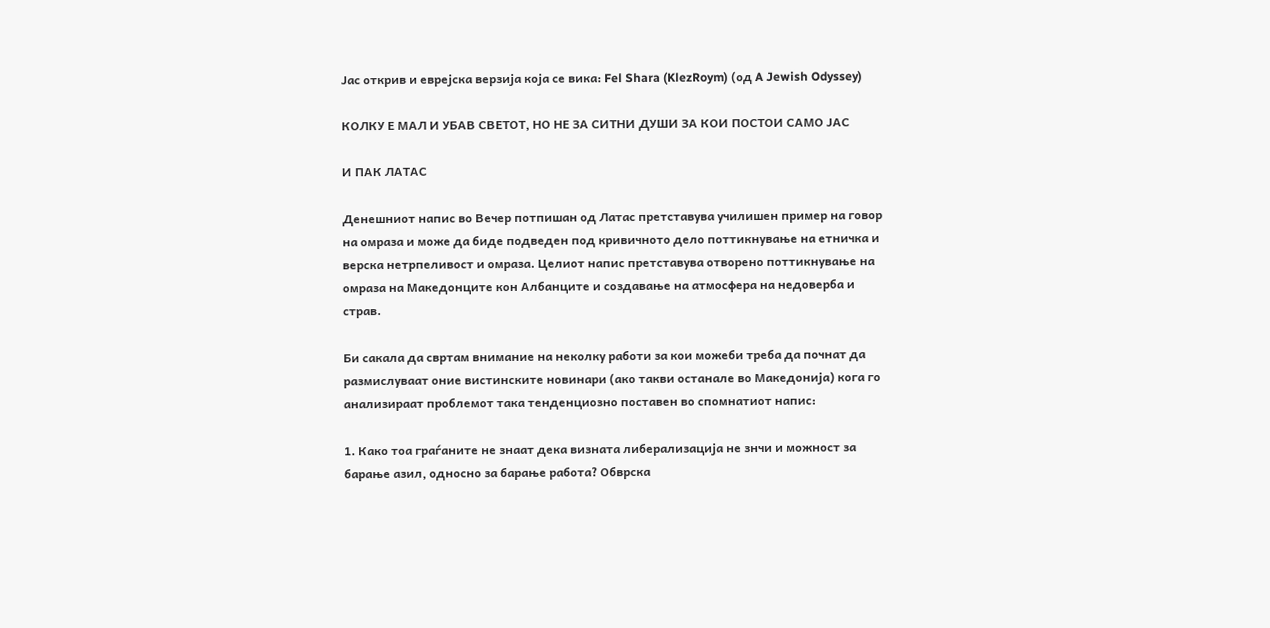Јас открив и еврејска верзија која се вика: Fel Shara (KlezRoym) (од A Jewish Odyssey)

КОЛКУ Е МАЛ И УБАВ СВЕТОТ, НО НЕ ЗА СИТНИ ДУШИ ЗА КОИ ПОСТОИ САМО ЈАС

И ПАК ЛАТАС

Денешниот напис во Вечер потпишан од Латас претставува училишен пример на говор на омраза и може да биде подведен под кривичното дело поттикнување на етничка и верска нетрпеливост и омраза. Целиот напис претставува отворено поттикнување на омраза на Македонците кон Албанците и создавање на атмосфера на недоверба и страв.

Би сакала да свртам внимание на неколку работи за кои можеби треба да почнат да размислуваат оние вистинските новинари (ако такви останале во Македонија) кога го анализираат проблемот така тенденциозно поставен во спомнатиот напис:

1. Како тоа граѓаните не знаат дека визната либерализација не знчи и можност за барање азил, односно за барање работа? Обврска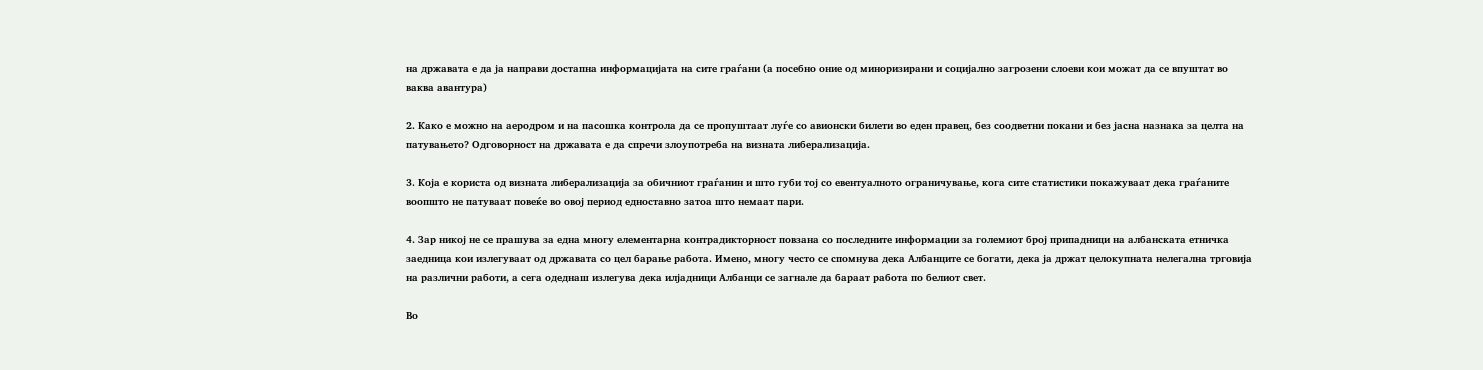на државата е да ја направи достапна информацијата на сите граѓани (а посебно оние од миноризирани и социјално загрозени слоеви кои можат да се впуштат во ваква авантура)

2. Како е можно на аеродром и на пасошка контрола да се пропуштаат луѓе со авионски билети во еден правец, без соодветни покани и без јасна назнака за целта на патувањето? Одговорност на државата е да спречи злоупотреба на визната либерализација.

3. Која е користа од визната либерализација за обичниот граѓанин и што губи тој со евентуалното ограничување, кога сите статистики покажуваат дека граѓаните воопшто не патуваат повеќе во овој период едноставно затоа што немаат пари.

4. Зар никој не се прашува за една многу елементарна контрадикторност повзана со последните информации за големиот број припадници на албанската етничка заедница кои излегуваат од државата со цел барање работа. Имено, многу често се спомнува дека Албанците се богати, дека ја држат целокупната нелегална трговија на различни работи, а сега одеднаш излегува дека илјадници Албанци се загнале да бараат работа по белиот свет.

Во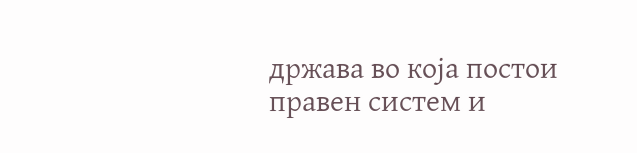држава во која постои правен систем и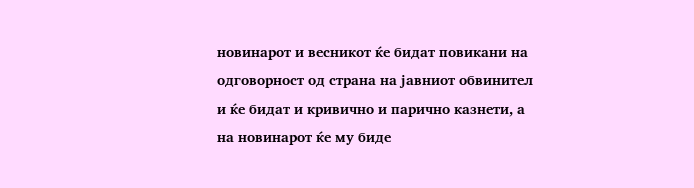новинарот и весникот ќе бидат повикани на одговорност од страна на јавниот обвинител и ќе бидат и кривично и парично казнети, а на новинарот ќе му биде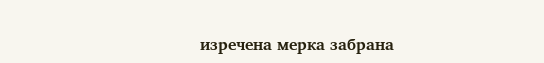изречена мерка забрана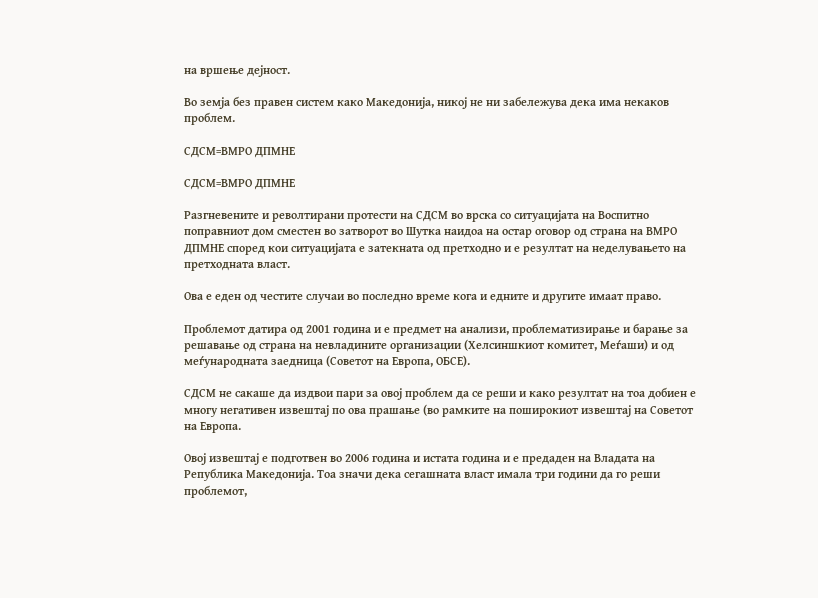на вршење дејност.

Во земја без правен систем како Македонија, никој не ни забележува дека има некаков проблем.

СДСМ=ВМРО ДПМНЕ

СДСМ=ВМРО ДПМНЕ

Разгневените и револтирани протести на СДСМ во врска со ситуацијата на Воспитно поправниот дом сместен во затворот во Шутка наидоа на остар оговор од страна на ВМРО ДПМНЕ според кои ситуацијата е затекната од претходно и е резултат на неделувањето на претходната власт.

Ова е еден од честите случаи во последно време кога и едните и другите имаат право.

Проблемот датира од 2001 година и е предмет на анализи, проблематизирање и барање за решавање од страна на невладините организации (Хелсиншкиот комитет, Меѓаши) и од меѓународната заедница (Советот на Европа, ОБСЕ).

СДСМ не сакаше да издвои пари за овој проблем да се реши и како резултат на тоа добиен е многу негативен извештај по ова прашање (во рамките на поширокиот извештај на Советот на Европа.

Овој извештај е подготвен во 2006 година и истата година и е предаден на Владата на Република Македонија. Тоа значи дека сегашната власт имала три години да го реши проблемот,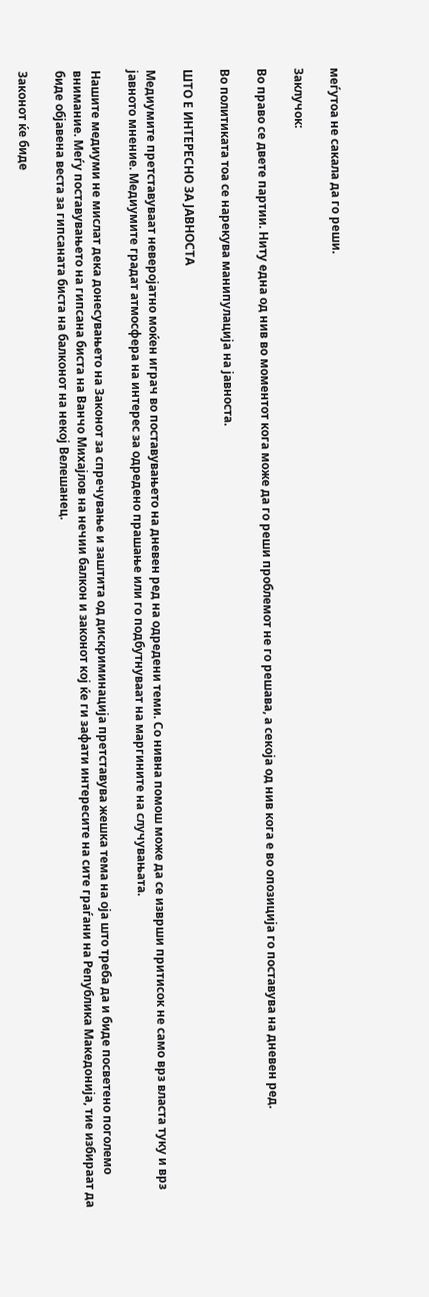меѓутоа не сакала да го реши.

Заклучок:

Во право се двете партии. Ниту една од нив во моментот кога може да го реши проблемот не го решава, а секоја од нив кога е во опозиција го поставува на дневен ред.

Во политиката тоа се нарекува манипулација на јавноста.

ШТО Е ИНТЕРЕСНО ЗА ЈАВНОСТА

Медиумите претставуваат неверојатно моќен играч во поставувањето на дневен ред на одредени теми. Со нивна помош може да се изврши притисок не само врз власта туку и врз јавното мнение. Медиумите градат атмосфера на интерес за одредено прашање или го подбутнуваат на маргините на случувањата.

Нашите медиуми не мислат дека донесувањето на Законот за спречување и заштита од дискриминација претставува жешка тема на оја што треба да и биде посветено поголемо внимание. Меѓу поставувањето на гипсана биста на Ванчо Михајлов на нечии балкон и законот кој ќе ги зафати интересите на сите граѓани на Република Македонија, тие избираат да биде објавена веста за гипсаната биста на балконот на некој Велешанец.

Законот ќе биде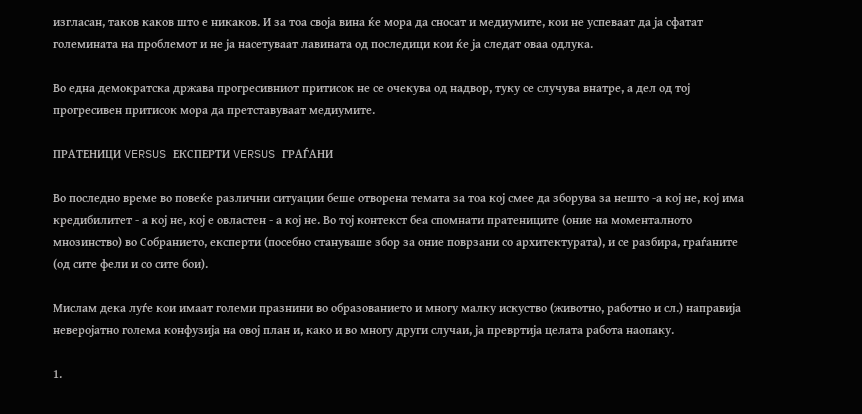изгласан, таков каков што е никаков. И за тоа своја вина ќе мора да сносат и медиумите, кои не успеваат да ја сфатат големината на проблемот и не ја насетуваат лавината од последици кои ќе ја следат оваа одлука.

Во една демократска држава прогресивниот притисок не се очекува од надвор, туку се случува внатре, а дел од тој прогресивен притисок мора да претставуваат медиумите.

ПРАТЕНИЦИ VERSUS ЕКСПЕРТИ VERSUS ГРАЃАНИ

Во последно време во повеќе различни ситуации беше отворена темата за тоа кој смее да зборува за нешто -а кој не, кој има кредибилитет - а кој не, кој е овластен - а кој не. Во тој контекст беа спомнати пратениците (оние на моменталното мнозинство) во Собранието, експерти (посебно стануваше збор за оние поврзани со архитектурата), и се разбира, граѓаните (од сите фели и со сите бои).

Мислам дека луѓе кои имаат големи празнини во образованието и многу малку искуство (животно, работно и сл.) направија неверојатно голема конфузија на овој план и, како и во многу други случаи, ја превртија целата работа наопаку.

1.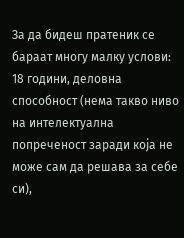За да бидеш пратеник се бараат многу малку услови: 18 години, деловна способност (нема такво ниво на интелектуална попреченост заради која не може сам да решава за себе си),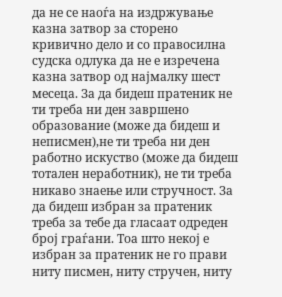да не се наоѓа на издржување казна затвор за сторено кривично дело и со правосилна судска одлука да не е изречена казна затвор од најмалку шест месеца. За да бидеш пратеник не ти треба ни ден завршено образование (може да бидеш и неписмен),не ти треба ни ден работно искуство (може да бидеш тотален неработник), не ти треба никаво знаење или стручност. За да бидеш избран за пратеник треба за тебе да гласаат одреден број граѓани. Тоа што некој е избран за пратеник не го прави ниту писмен, ниту стручен, ниту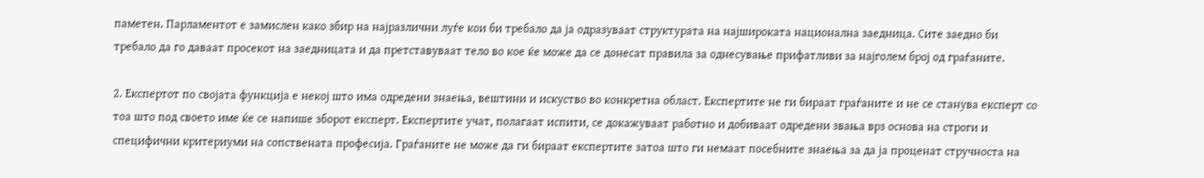паметен. Парламентот е замислен како збир на најразлични луѓе кои би требало да ја одразуваат структурата на најшироката национална заедница. Сите заедно би требало да го даваат просекот на заедницата и да претставуваат тело во кое ќе може да се донесат правила за однесување прифатливи за најголем број од граѓаните.

2. Експертот по својата функција е некој што има одредени знаења, вештини и искуство во конкретна област. Експертите не ги бираат граѓаните и не се станува експерт со тоа што под своето име ќе се напише зборот експерт. Експертите учат, полагаат испити, се докажуваат работно и добиваат одредени звања врз основа на строги и специфични критериуми на сопствената професија. Граѓаните не може да ги бираат експертите затоа што ги немаат посебните знаења за да ја проценат стручноста на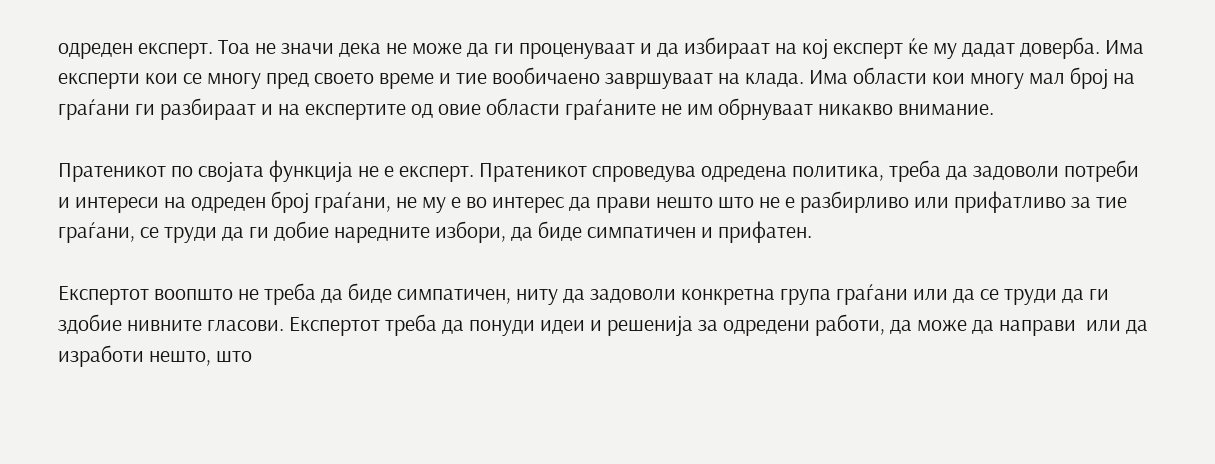одреден експерт. Тоа не значи дека не може да ги проценуваат и да избираат на кој експерт ќе му дадат доверба. Има експерти кои се многу пред своето време и тие вообичаено завршуваат на клада. Има области кои многу мал број на граѓани ги разбираат и на експертите од овие области граѓаните не им обрнуваат никакво внимание.

Пратеникот по својата функција не е експерт. Пратеникот спроведува одредена политика, треба да задоволи потреби и интереси на одреден број граѓани, не му е во интерес да прави нешто што не е разбирливо или прифатливо за тие граѓани, се труди да ги добие наредните избори, да биде симпатичен и прифатен.

Експертот воопшто не треба да биде симпатичен, ниту да задоволи конкретна група граѓани или да се труди да ги здобие нивните гласови. Експертот треба да понуди идеи и решенија за одредени работи, да може да направи  или да изработи нешто, што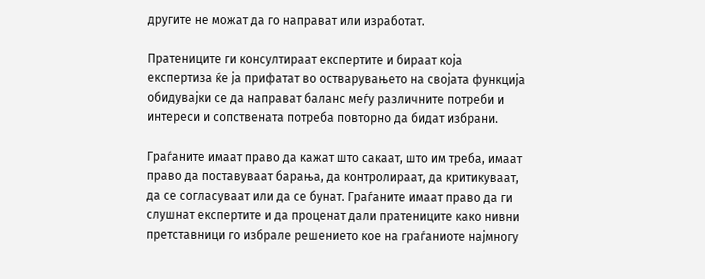другите не можат да го направат или изработат.

Пратениците ги консултираат експертите и бираат која експертиза ќе ја прифатат во остварувањето на својата функција обидувајки се да направат баланс меѓу различните потреби и интереси и сопствената потреба повторно да бидат избрани.

Граѓаните имаат право да кажат што сакаат, што им треба, имаат право да поставуваат барања, да контролираат, да критикуваат, да се согласуваат или да се бунат. Граѓаните имаат право да ги слушнат експертите и да проценат дали пратениците како нивни претставници го избрале решението кое на граѓаниоте најмногу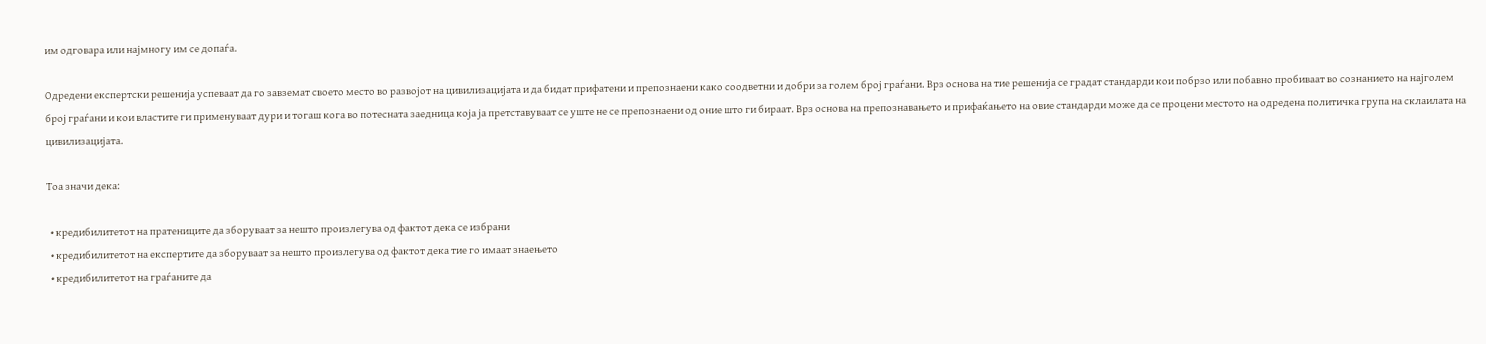им одговара или најмногу им се допаѓа.

Одредени експертски решенија успеваат да го завземат своето место во развојот на цивилизацијата и да бидат прифатени и препознаени како соодветни и добри за голем број граѓани. Врз основа на тие решенија се градат стандарди кои побрзо или побавно пробиваат во сознанието на најголем број граѓани и кои властите ги применуваат дури и тогаш кога во потесната заедница која ја претставуваат се уште не се препознаени од оние што ги бираат. Врз основа на препознавањето и прифаќањето на овие стандарди може да се процени местото на одредена политичка група на склаилата на цивилизацијата.

Тоа значи дека:

  • кредибилитетот на пратениците да зборуваат за нешто произлегува од фактот дека се избрани
  • кредибилитетот на експертите да зборуваат за нешто произлегува од фактот дека тие го имаат знаењето
  • кредибилитетот на граѓаните да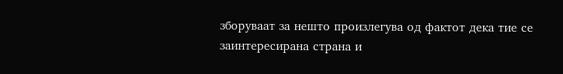зборуваат за нешто произлегува од фактот дека тие се заинтересирана страна и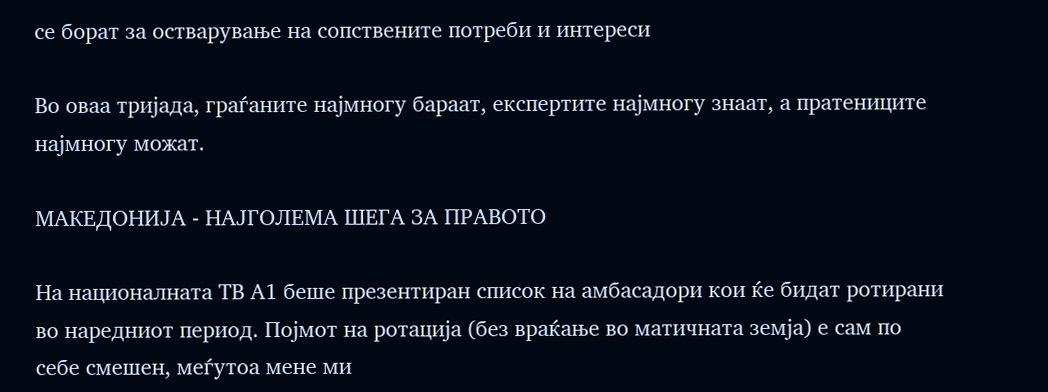се борат за остварување на сопствените потреби и интереси

Во оваа тријада, граѓаните најмногу бараат, експертите најмногу знаат, а пратениците најмногу можат.

МАКЕДОНИЈА - НАЈГОЛЕМА ШЕГА ЗА ПРАВОТО

На националната ТВ А1 беше презентиран список на амбасадори кои ќе бидат ротирани во наредниот период. Појмот на ротација (без враќање во матичната земја) е сам по себе смешен, меѓутоа мене ми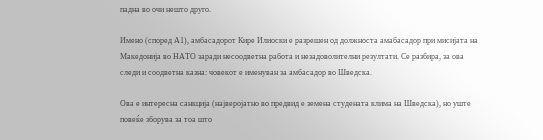падна во очи нешто друго.

Имено (според А1), амбасадорот Кире Илиоски е разрешен од должноста амабасадор при мисијата на Македонија во НАТО заради несоодветна работа и незадоволителни резултати. Се разбира, за ова следи и соодветна казна: човекот е именуван за амбасадор во Шведска.

Ова е интересна санкција (најверојатно во предвид е земена студената клима на Шведска), но уште повеќе зборува за тоа што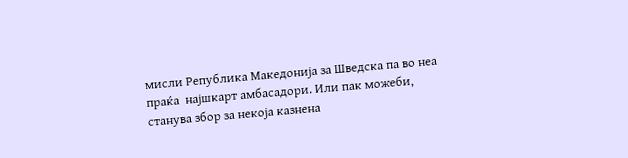мисли Република Македонија за Шведска па во неа праќа  најшкарт амбасадори. Или пак можеби, станува збор за некоја казнена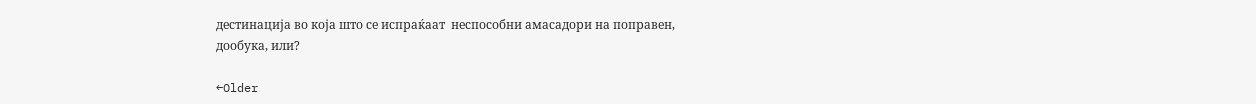дестинација во која што се испраќаат  неспособни амасадори на поправен, дообука, или?

←Older